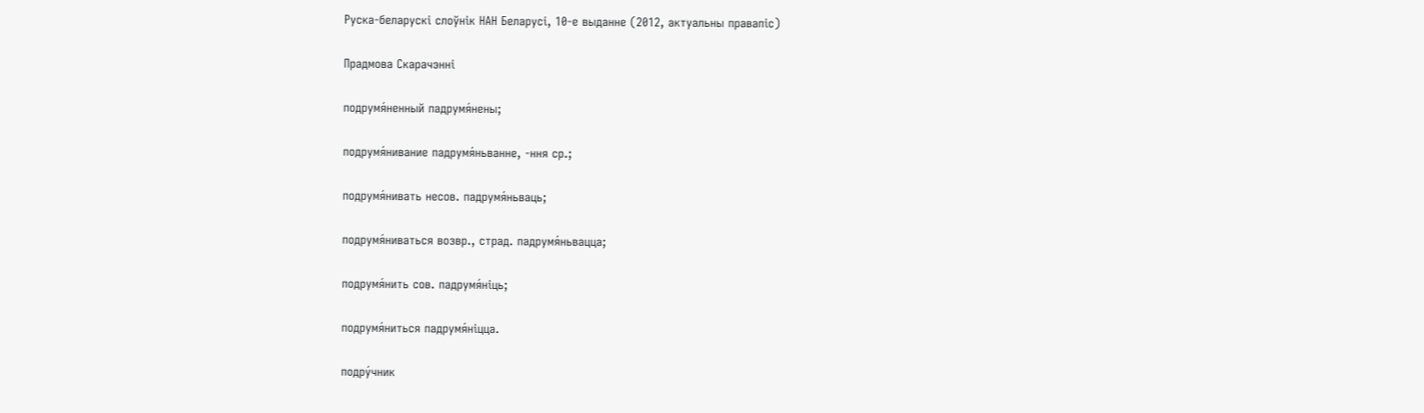Руска-беларускі слоўнік НАН Беларусі, 10-е выданне (2012, актуальны правапіс)

Прадмова Скарачэнні

подрумя́ненный падрумя́нены;

подрумя́нивание падрумя́ньванне, -ння ср.;

подрумя́нивать несов. падрумя́ньваць;

подрумя́ниваться возвр., страд. падрумя́ньвацца;

подрумя́нить сов. падрумя́ніць;

подрумя́ниться падрумя́ніцца.

подру́чник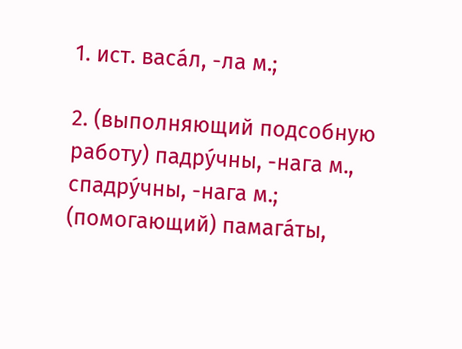1. ист. васа́л, -ла м.;

2. (выполняющий подсобную работу) падру́чны, -нага м., спадру́чны, -нага м.; (помогающий) памага́ты,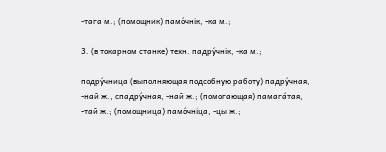-тага м.; (помощник) памо́чнік, -ка м.;

3. (в токарном станке) техн. падру́чнік, -ка м.;

подру́чница (выполняющая подсобную работу) падру́чная, -най ж., спадру́чная, -най ж.; (помогающая) памага́тая, -тай ж.; (помощница) памо́чніца, -цы ж.;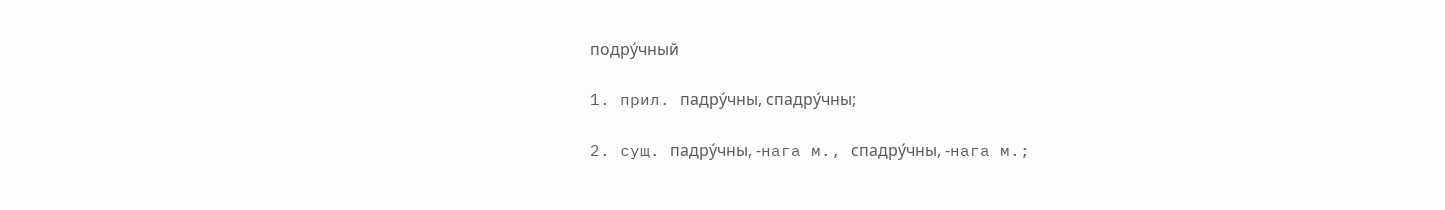подру́чный

1. прил. падру́чны, спадру́чны;

2. сущ. падру́чны, -нага м., спадру́чны, -нага м.;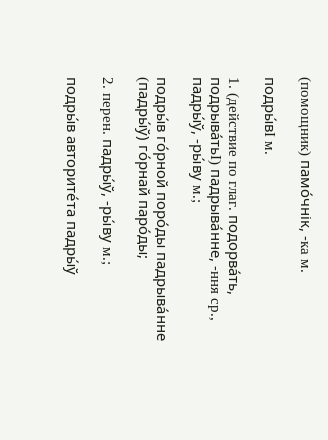(помощник) памо́чнік, -ка м.

подры́вI м.

1. (действие по глаг. подорва́ть, подрыва́тьI) падрыва́нне, -ння ср., падры́ў, -ры́ву м.;

подры́в го́рной поро́ды падрыва́нне (падры́ў) го́рнай паро́ды;

2. перен. падры́ў, -ры́ву м.;

подры́в авторите́та падры́ў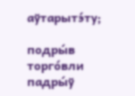аўтарытэ́ту;

подры́в торго́вли падры́ў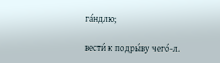га́ндлю;

вести́ к подры́ву чего́-л.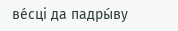ве́сці да падры́ву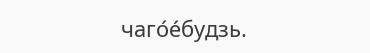чаго́е́будзь.